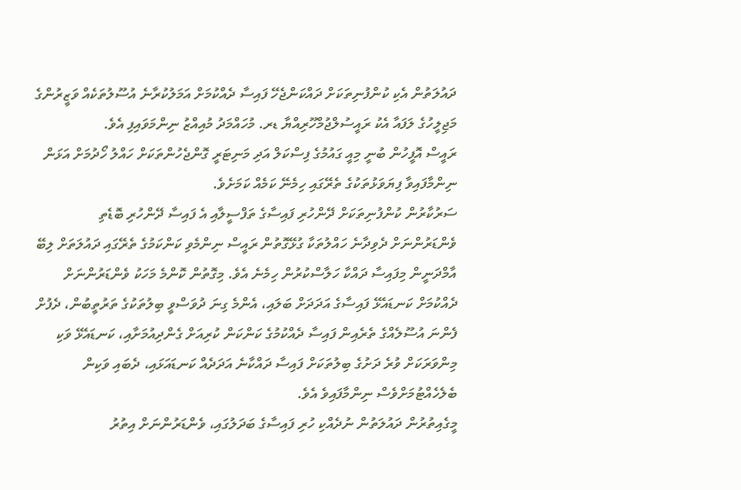ދައުލަތުން އެކި ކުންފުނިތަކަށް ދައްކަންޖެހޭ ފައިސާ ދެއްކުމަށް އަމަލުކުރާނެ އުސޫލުތަކެއް ވަޒީރުންގެ މަޖިލީހުގެ ލަފައާ އެކު ރައީސުލްޖުމްހޫރިއްޔާ ޑރ. މުހައްމަދު މުއިއްޒު ނިންމަވައިފި އެވެ.
ރައީސް އޮފީހުން ބުނީ މިއީ ގައުމުގެ ފިސްކަލް އަދި މަނިޓަރީ ގޮންޖެހުންތަކަށް ހައްލު ހޯދުމަށް އަޅަން ނިންމާފައިވާ ފިޔަވަޅުތަކުގެ ތެރޭގައި ހިމެނޭ ކަމެއް ކަމަށެވެ.
ސަރުކާރުން ކުންފުނިތަކަށް ދޭންހުރި ފައިސާގެ ތަފްސީލާއި އެ ފައިސާ ދޭންހުރި ބޮޑެތި ވެންޑަރުންނަށް ދެވިދާނެ ހައްލުތަކާ ގުޅޭގޮތުން ރައީސް ނިންމެވި ކަންކަމުގެ ތެރޭގައި ދައުލަތަށް ލިބޭ އާމްދަނީން މިފައިސާ ދައްކާ ހަލާސްކުރުން ހިމެނެ އެވެ. މިގޮތުން ކޮންމެ މަހަކު ވެންޑަރުންނަށް ދެއްކުމަށް ކަނޑައެޅޭ ފައިސާގެ އަދަދަށް ބަލައި، އެންމެ ގިނަ ދުވަސްވީ ބިލުތަކުގެ ތަރުތީބުން، ދެފުށް ފެންނަ އުސޫލެއްގެ ތެރެއިން ފައިސާ ދެއްކުމުގެ ކަންކަން ކުރިއަށް ގެންދިއުމަށާއި، ކަނޑައެޅޭ ވަކި މިންވަރަކަށް ވުރެ ދަށުގެ ބިލުތަކަށް ފައިސާ ދައްކާނެ އަދަދެއް ކަނޑައަޅައި، ދެބައި ވަކިން ބެލެހެއްޓުމަށްވެސް ނިންމާފައިވެ އެވެ.
މީގެއިތުރުން ދައުލަތުން ނުދެއްކި ހުރި ފައިސާގެ ބަދަލުގައި، ވެންޑަރުންނަށް އިތުރު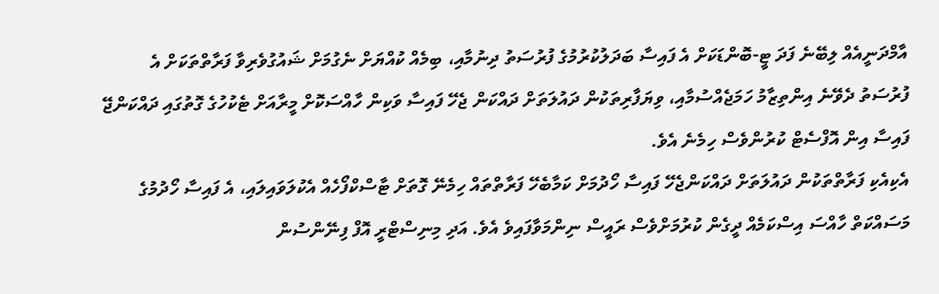އާމްދަނީއެއް ލިބޭނެ ފަދަ ޓީ-ބޮންޑަކަށް އެ ފައިސާ ބަދަލުކުރުމުގެ ފުރުސަތު ދިނުމާއި، ބިމެއް ކުއްޔަށް ނެގުމަށް ޝައުގުވެރިވާ ފަރާތްތަކަށް އެ ފުރުސަތު ދެވޭނެ އިންތިޒާމު ހަމަޖެއްސުމާއި، ވިޔަފާރިތަކުން ދައުލަތަށް ދައްކަން ޖެހޭ ފައިސާ ވަކިން ހާއްސަކޮށް މީރާއަށް ޓެކުހުގެ ގޮތުގައި ދައްކަންޖޭ ފައިސާ އިން އޮފްސެޓް ކުރުންވެސް ހިމެނެ އެވެ.
އެކިއެކި ފަރާތްތަކުން ދައުލަތަށް ދައްކަންޖެހޭ ފައިސާ ހޯދުމަށް ކަމާބެހޭ ފަރާތްތައް ހިމެނޭ ގޮތަށް ޓާސްކްފޯހެއް އެކުލަވައިލައި، އެ ފައިސާ ހޯދުމުގެ މަސައްކަތް ހާއްސަ އިސްކަމެއް ދީގެން ކުރުމަށްވެސް ރައީސް ނިންމަވާފައިވެ އެވެ. އަދި މިނިސްޓްރީ އޮފް ފިނޭންސުން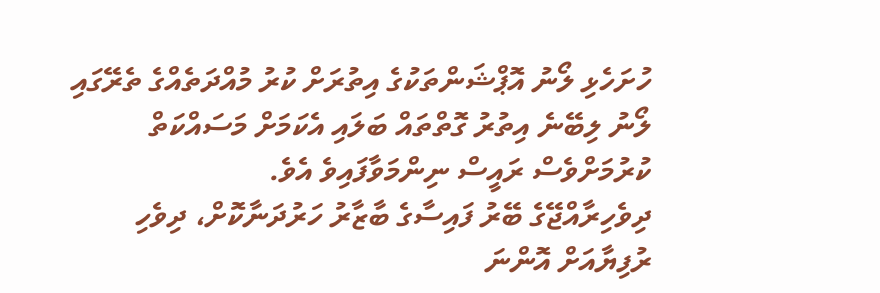ހުށަހެޅި ލޯނު އޮޕްޝަންތަކުގެ އިތުރަށް ކުރު މުއްދަތެއްގެ ތެރޭގައި ލޯނު ލިބޭނެ އިތުރު ގޮތްތައް ބަލައި އެކަމަށް މަސައްކަތް ކުރުމަށްވެސް ރައީސް ނިންމަވާފައިވެ އެވެ.
ދިވެހިރާއްޖޭގެ ބޭރު ފައިސާގެ ބާޒާރު ހަރުދަނާކޮށް، ދިވެހި ރުފިޔާއަށް އޮންނަ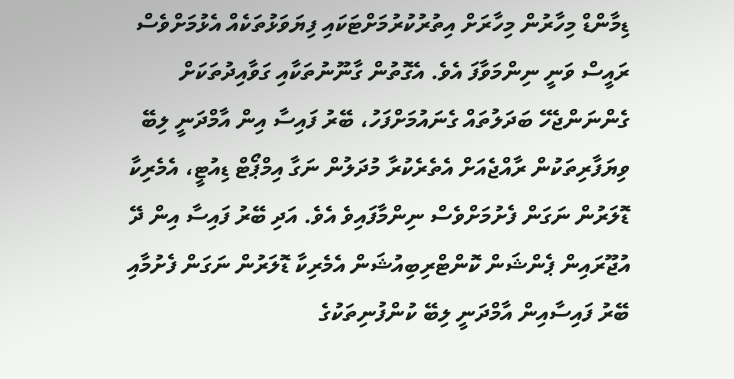ޑިމާންޑް މިހާރުން މިހާރަށް އިތުރުކުރުމަށްޓަކައި ފިޔަވަޅުތަކެއް އެޅުމަށްވެސް ރައީސް ވަނީ ނިންމަވާފަ އެވެ. އެގޮތުން ގާނޫނުތަކާއި ގަވާއިދުތަކަށް ގެންނަންޖެހޭ ބަދަލުތައް ގެނައުމަށްފަހު، ބޭރު ފައިސާ އިން އާމްދަނީ ލިބޭ ވިޔަފާރިތަކުން ރާއްޖެއަށް އެތެރެކުރާ މުދަލުން ނަގާ އިމްޕޯޓް ޑިއުޓީ، އެމެރިކާ ޑޮލަރުން ނަގަން ފެށުމަށްވެސް ނިންމާފައިވެ އެވެ. އަދި ބޭރު ފައިސާ އިން ދޭ އުޖޫރައިން ޕެންޝަން ކޮންޓްރިބިއުޝަން އެމެރިކާ ޑޮލަރުން ނަގަން ފެށުމާއި ބޭރު ފައިސާއިން އާމްދަނީ ލިބޭ ކުންފުނިތަކުގެ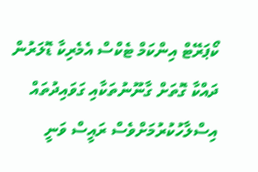ކޯޕަރޭޓް އިންކަމް ޓެކްސް އެމެރިކާ ޑޮލަރުން ދައްކާ ގޮތަށް ގާނޫނުތަކާއި ގަވައިދުތައް އިސްލާހުކުރުމަށްވެސް ރައީސް ވަނީ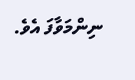ނިންމަވާފަ އެވެ.